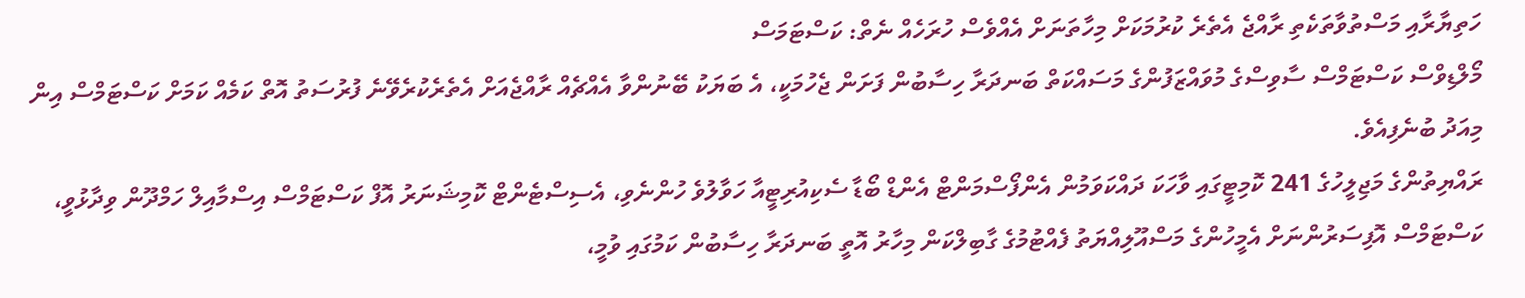ހަތިޔާރާއި މަސްތުވާތަކެތި ރާއްޖެ އެތެރެ ކުރުމަކަށް މިހާތަނަށް އެއްވެސް ހުރަހެއް ނެތް: ކަސްޓަމަސް
މޯލްޑިވްސް ކަސްޓަމްސް ސާވިސްގެ މުވައްޒަފުންގެ މަސައްކަތް ބަނދަރާ ހިސާބުން ފަށަން ޖެހުމަކީ، އެ ބަޔަކު ބޭނުންވާ އެއްޗެއް ރާއްޖެއަށް އެތެރެކުރެވޭނެ ފުރުސަތު އޮތް ކަމެއް ކަމަށް ކަސްޓަމްސް އިން މިއަދު ބުނެފިއެވެ.
ރައްޔިތުންގެ މަޖިލީހުގެ 241 ކޮމިޓީގައި ވާހަކަ ދައްކަވަމުން އެންފޯސްމަންޓް އެންޑް ބޯޑާ ސެކިއުރިޓީއާ ހަވާލުވެ ހުންނެވި، އެސިސްޓެންޓް ކޮމިޝަނަރު އޮފް ކަސްޓަމްސް އިސްމާއިލް ހަމްދޫން ވިދާޅުވީ، ކަސްޓަމްސް އޮފިސަރުންނަށް އެމީހުންގެ މަސްއޫލިއްޔަތު ފެއްޓުމުގެ ގާބިލްކަން މިހާރު އޮތީ ބަނދަރާ ހިސާބުން ކަމުގައި ވުމީ،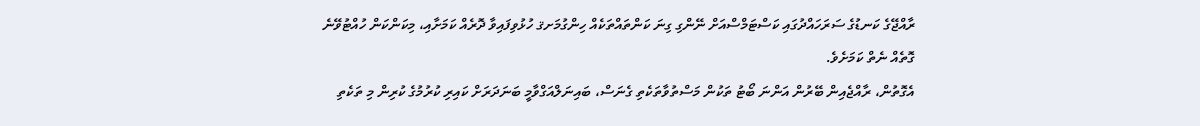ރާއްޖޭގެ ކަނޑުގެ ސަރަހައްދުގައި ކަސްޓަމްސްއަށް ނޭންގި ގިނަ ކަންތައްތަކެއް ހިންގުމަށޤ ހުޅުވިފައިވާ ދޮރެއް ކަމަށާއި، މިކަންކަން ހުއްޓުވޭނެ ގޮތެއް ނެތް ކަމަށެވެ.
އެގޮތުން، ރާއްޖެއިން ބޭރުން އަންނަ ބޯޓު ތަކުން މަސްތުވާތަކެތި ގެނަސް، ބައިނަލްއަގްވާމީ ބަނަދަރަށް ކައިރި ކުރުމުގެ ކުރިން މި ތަކެތި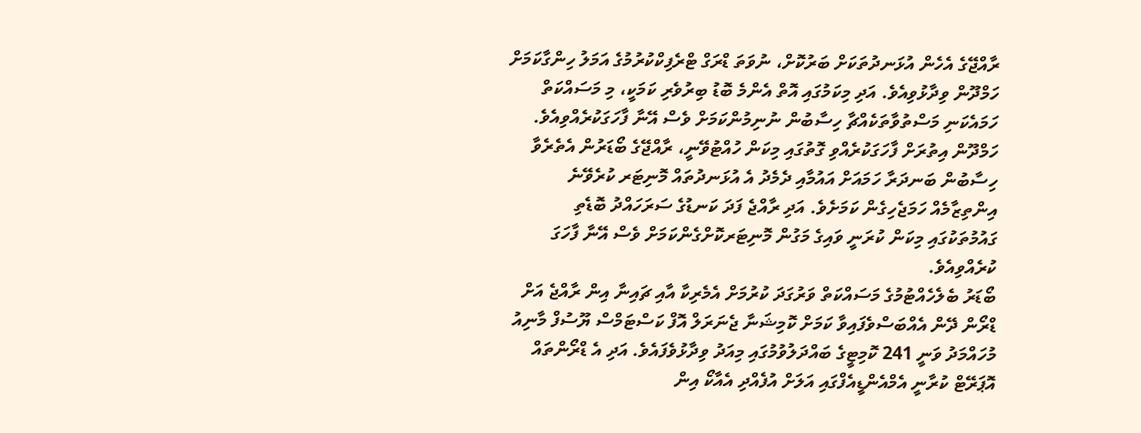ރާއްޖޭގެ އެހެން އުޅަނދުތަކަށް ބަރުކޮށް، ނުވަތަ ޑްރަގް ޓްރެފިކްކުރުމުގެ އަމަލު ހިންގާކަމަށް ހަމްދޫން ވިދާޅުވިއެވެ. އަދި މިކަމުގައި އޮތް އެންމެ ބޮޑު ބިރުވެރި ކަމަކީ، މި މަސައްކަތް ހަމައެކަނި މަސްތުވާތަކެއްޗާ ހިސާބުން ނުނިމުންކަމަށް ވެސް އޭނާ ފާހަގަކުރެއްވިއެވެ.
ހަމްދޫން އިތުރަށް ފާހަގަކުރެއްވި ގޮތުގައި މިކަން ހުއްޓުވޭނީ، ރާއްޖޭގެ ބޯޑަރުން އެތެރެވާ ހިސާބުން ބަނދަރާ ހަމައަށް އައުމާއި ދެމެދު އެ އުޅަނދުތައް މޮނިޓަރ ކުރެވޭނެ އިންތިޒާމެއް ހަމަޖެހިގެން ކަމަށެވެ. އަދި ރާއްޖެ ފަދަ ކަނޑުގެ ސަރަހައްދު ބޮޑެތި ގައުމުތަކުގައި މިކަން ކުރަނީ ވައިގެ މަގުން މޮނިޓަރކޮށްގެންކަމަށް ވެސް އޭނާ ފާހަގަ ކުރެއްވިއެވެ.
ބޯޑަރު ބެލެހެއްޓުމުގެ މަސައްކަތް ވަރުގަދަ ކުރުމަށް އެމެރިކާ އާއި ޗައިނާ އިން ރާއްޖެ އަށް ޑްރޯން ދޭން އެއްބަސްވެފައިވާ ކަމަށް ކޮމިޝަނާ ޖެނަރަލް އޮފް ކަސްޓަމްސް ޔޫސުފް މާނިއު މުހައްމަދު ވަނީ 241 ކޮމިޓީގެ ބައްދަލުވުމުގައި މިއަދު ވިދާޅުވެފައެވެ. އަދި އެ ޑްރޯންތައް އޮޕަރޭޓް ކުރާނީ އެމްއެންޑީއެފްގައި އަލަށް އުފެއްދި އެއާކޯ އިން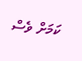ކަމަށް ވެސް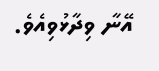އޭނާ ވިދާޅުވިއެވެ.